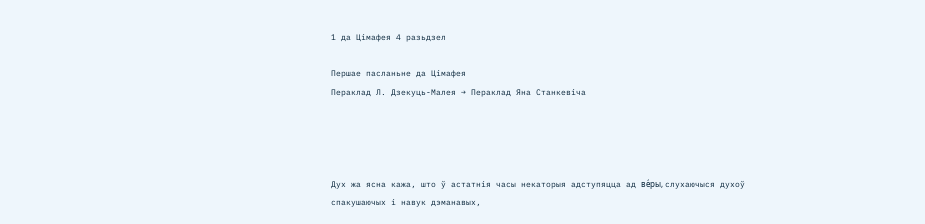1 да Цімафея 4 разьдзел

Першае пасланьне да Цімафея
Пераклад Л. Дзекуць-Малея → Пераклад Яна Станкевіча




Дух жа ясна кажа, што ў астатнія часы некаторыя адступяцца ад ве́ры, слухаючыся духоў спакушаючых і навук дэманавых,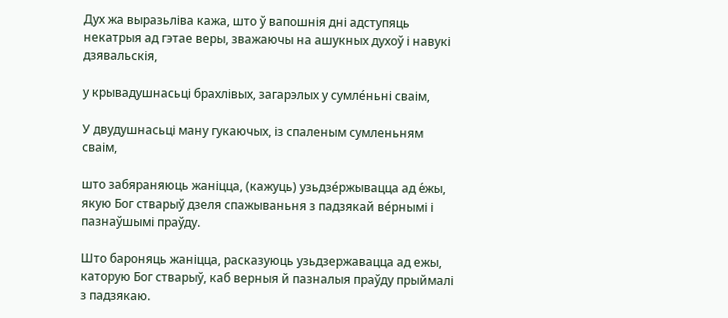Дух жа выразьліва кажа, што ў вапошнія дні адступяць некатрыя ад гэтае веры, зважаючы на ашукных духоў і навукі дзявальскія,

у крывадушнасьці брахлівых, загарэлых у сумле́ньні сваім,

У двудушнасьці ману гукаючых, із спаленым сумленьням сваім,

што забяраняюць жаніцца, (кажуць) узьдзе́ржывацца ад е́жы, якую Бог стварыў дзеля спажываньня з падзякай ве́рнымі і пазнаўшымі праўду.

Што бароняць жаніцца, расказуюць узьдзержавацца ад ежы, каторую Бог стварыў, каб верныя й пазналыя праўду прыймалі з падзякаю.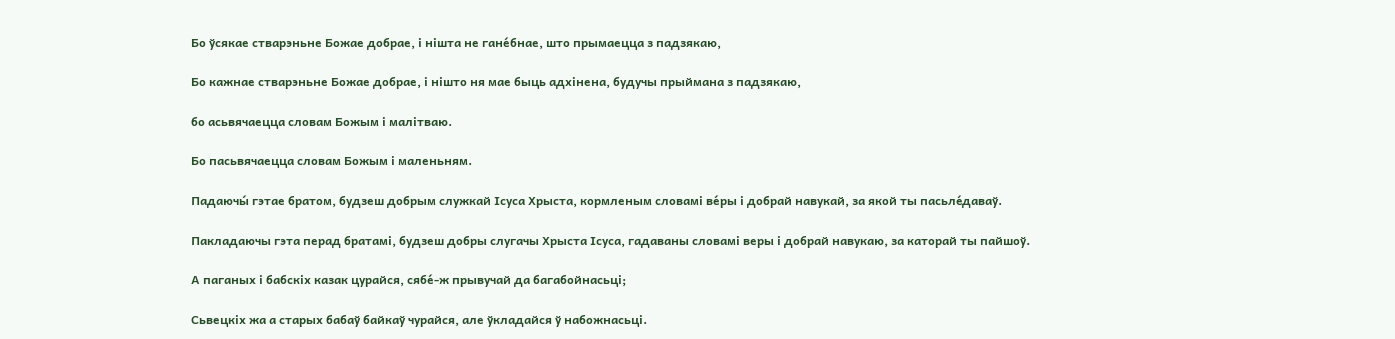Бо ўсякае стварэньне Божае добрае, і нішта не гане́бнае, што прымаецца з падзякаю,

Бо кажнае стварэньне Божае добрае, і нішто ня мае быць адхінена, будучы прыймана з падзякаю,

бо асьвячаецца словам Божым і малітваю.

Бо пасьвячаецца словам Божым і маленьням.

Падаючы́ гэтае братом, будзеш добрым служкай Ісуса Хрыста, кормленым словамі ве́ры і добрай навукай, за якой ты пасьле́даваў.

Пакладаючы гэта перад братамі, будзеш добры слугачы Хрыста Ісуса, гадаваны словамі веры і добрай навукаю, за каторай ты пайшоў.

А паганых і бабскіх казак цурайся, сябе́-ж прывучай да багабойнасьці;

Сьвецкіх жа а старых бабаў байкаў чурайся, але ўкладайся ў набожнасьці.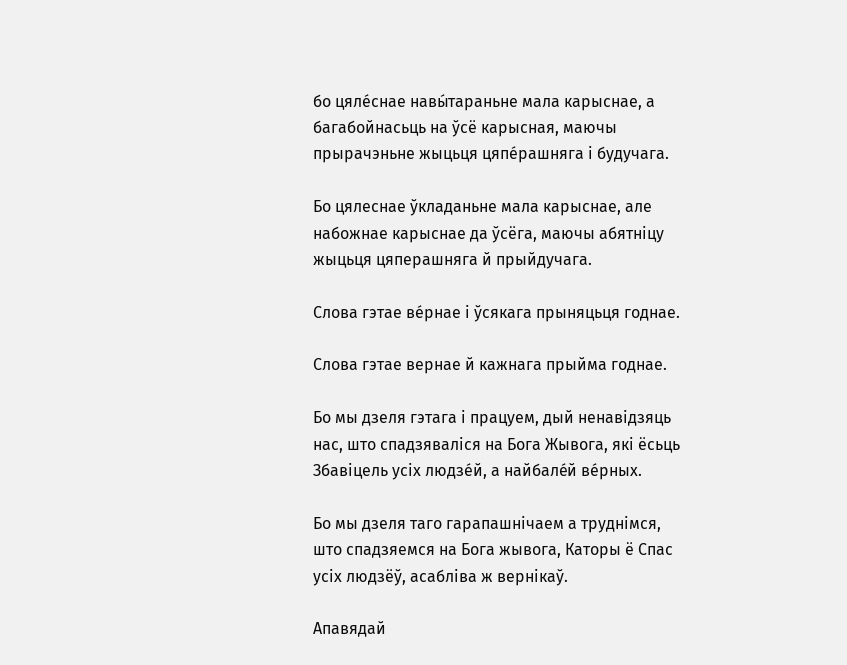бо цяле́снае навы́тараньне мала карыснае, а багабойнасьць на ўсё карысная, маючы прырачэньне жыцьця цяпе́рашняга і будучага.

Бо цялеснае ўкладаньне мала карыснае, але набожнае карыснае да ўсёга, маючы абятніцу жыцьця цяперашняга й прыйдучага.

Слова гэтае ве́рнае і ўсякага прыняцьця годнае.

Слова гэтае вернае й кажнага прыйма годнае.

Бо мы дзеля гэтага і працуем, дый ненавідзяць нас, што спадзяваліся на Бога Жывога, які ёсьць Збавіцель усіх людзе́й, а найбале́й ве́рных.

Бо мы дзеля таго гарапашнічаем а труднімся, што спадзяемся на Бога жывога, Каторы ё Спас усіх людзёў, асабліва ж вернікаў.

Апавядай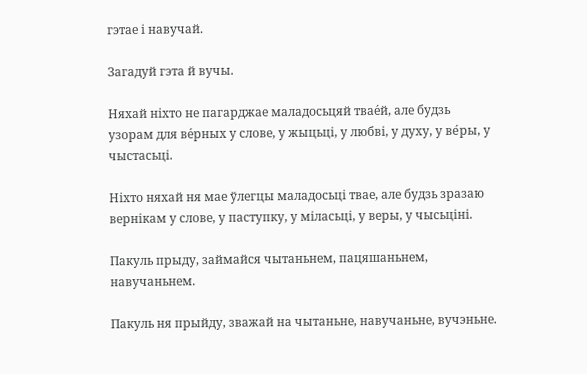гэтае і навучай.

Загадуй гэта й вучы.

Няхай ніхто не пагарджае маладосьцяй твае́й, але будзь узорам для ве́рных у слове, у жыцьці, у любві, у духу, у ве́ры, у чыстасьці.

Ніхто няхай ня мае ўлегцы маладосьці твае, але будзь зразаю вернікам у слове, у паступку, у міласьці, у веры, у чысьціні.

Пакуль прыду, займайся чытаньнем, пацяшаньнем, навучаньнем.

Пакуль ня прыйду, зважай на чытаньне, навучаньне, вучэньне.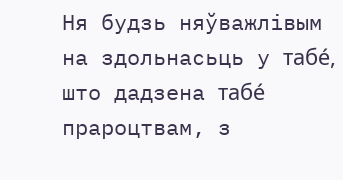Ня будзь няўважлівым на здольнасьць у табе́, што дадзена табе́ прароцтвам, з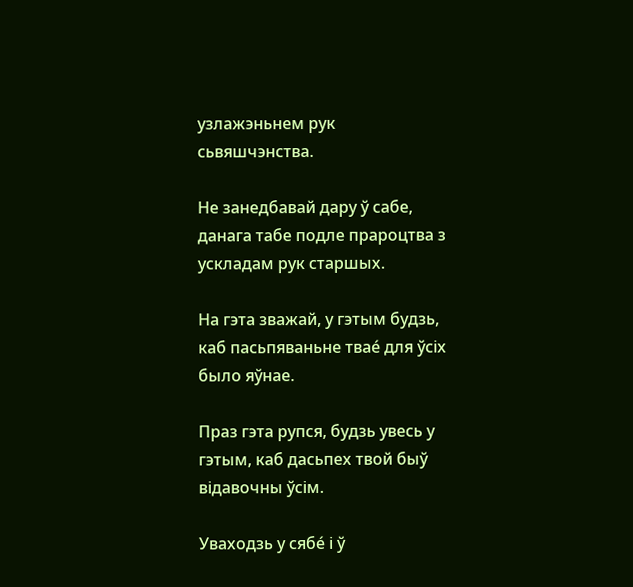узлажэньнем рук сьвяшчэнства.

Не занедбавай дару ў сабе, данага табе подле прароцтва з ускладам рук старшых.

На гэта зважай, у гэтым будзь, каб пасьпяваньне твае́ для ўсіх было яўнае.

Праз гэта рупся, будзь увесь у гэтым, каб дасьпех твой быў відавочны ўсім.

Уваходзь у сябе́ і ў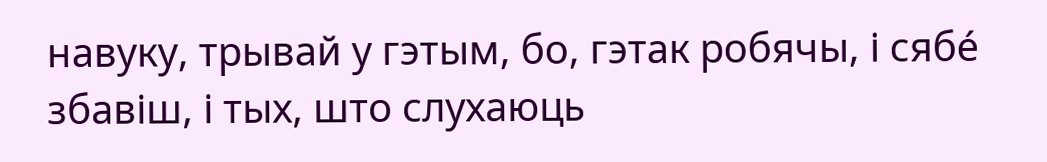навуку, трывай у гэтым, бо, гэтак робячы, і сябе́ збавіш, і тых, што слухаюць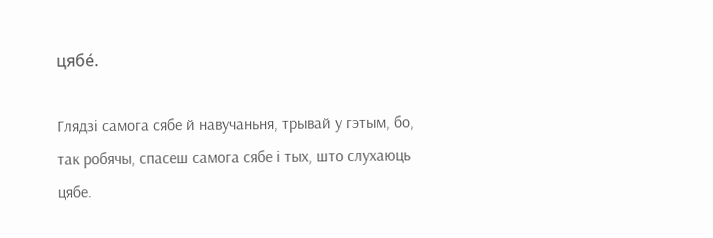цябе́.

Глядзі самога сябе й навучаньня, трывай у гэтым, бо, так робячы, спасеш самога сябе і тых, што слухаюць цябе.